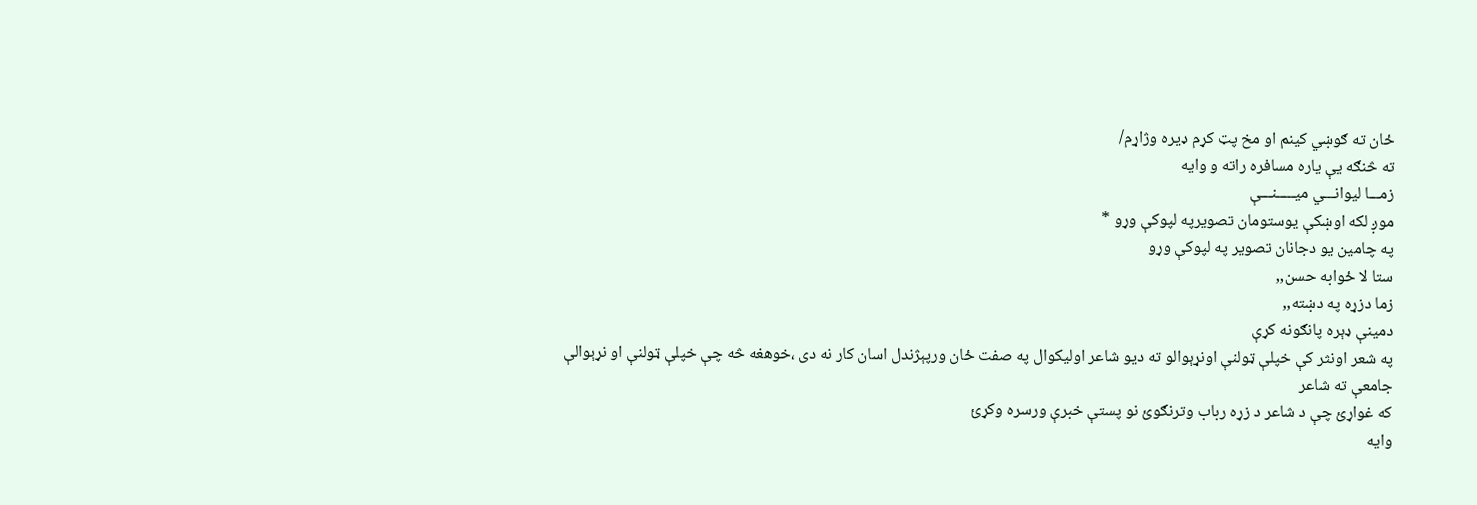ځان ته ګوښي کينم او مخ پټ کړم ډيره وژاړم/
ته څنګه يې ياره مسافره راته و وايه
زمـــا لیوانـــي میـــــنـــې
موږ لکه اوښکې یوستومان تصویرپه لپوکې وړو *
په چامین یو دجانان تصویر په لپوکې وړو
ستا لا ځوابه حسن,,
زما دزړه په دښته,,
دمینې ډېره پانګونه کړې
په شعر اونثر کې خپلې ټولنې اونړېوالو ته دیو شاعر اولیکوال په صفت ځان ورپېژندل اسان کار نه دی ،خوهغه څه چې خپلې ټولنې او نړېوالې جامعې ته شاعر
که غواړئ چې د شاعر د زړه رباب وترنګوئ نو پستې خبرې ورسره وکړئ
وایه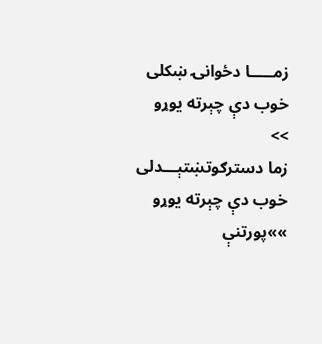زمـــــا دځوانۍ ښکلی خوب دې چېرته یوړو >>
زما دسترګوتښتېـــدلی خوب دې چېرته یوړو
»»پورتنې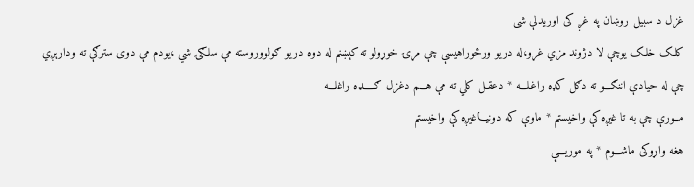غزل د سبیل روښان په غږ کی اوریدلې شی
کلک خلک یوچې لا دژوند مزي غړو،له دریو ورځوراهیسې چې مړۍ خوړولو ته کېښنم له دوه دریو ګولووروسته مې سلګۍ شي ،یودم مې دوی سترګې ته ودارېږي
چې له حيادې اننګـــو ته دګل كډه راغـلـــه * دعقـل كلي ته مې هـــم دغزل ګـــــډه راغلـــه
مــورې چې به تا غیږه کې واخیستم * ماوې که دونیـــاغیږه کې واخیستم
هغه واړوکی ماشـــوم * په موریـــې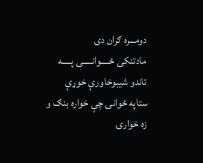دومـــره ګران دی
مادتنکۍ ځـــــوانـــــۍ پـــــه تاندو شیبوخاورې خوړې
ستاپه ځوانۍ چې خواره بنګ و زه خوارۍ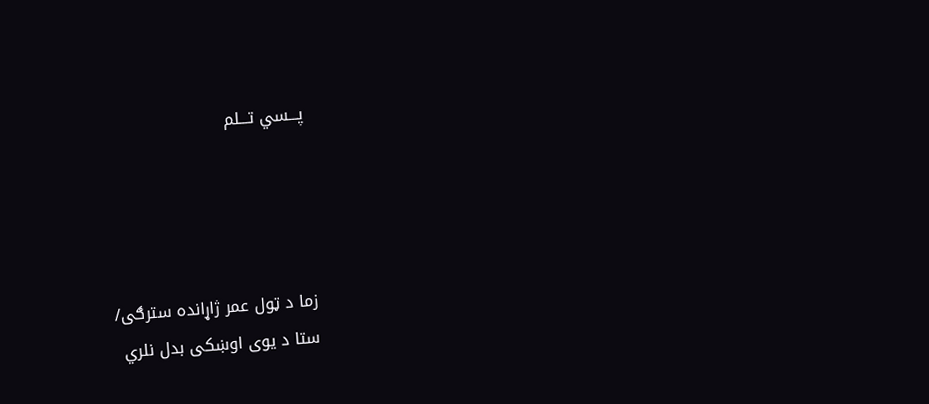پـــسي تـــلم




زما د ټول عمر ژاړانده سترګی/
ستا د یوی اوښکی بدل نلري